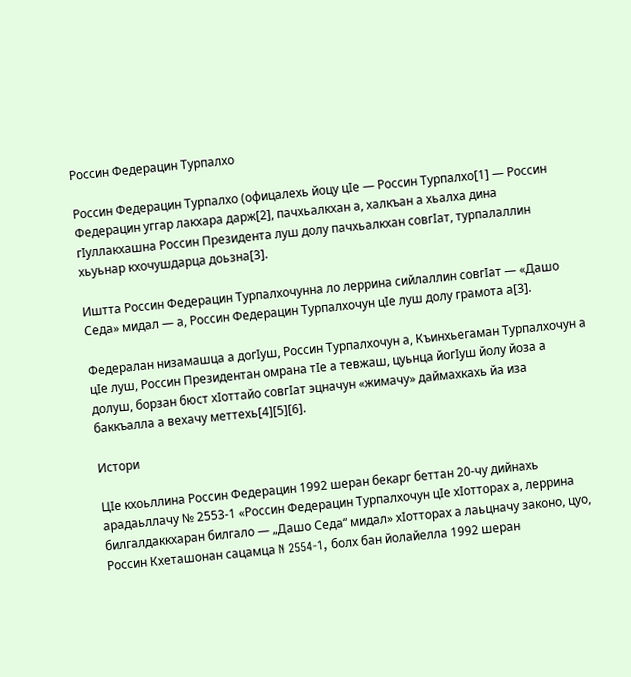Россин Федерацин Турпалхо

Россин Федерацин Турпалхо (офицалехь йоцу цӀе — Россин Турпалхо[1] — Россин Федерацин уггар лакхара дарж[2], пачхьалкхан а, халкъан а хьалха дина гӀуллакхашна Россин Президента луш долу пачхьалкхан совгӀат, турпалаллин хьуьнар кхочушдарца доьзна[3].

Иштта Россин Федерацин Турпалхочунна ло леррина сийлаллин совгӀат — «Дашо Седа» мидал — а, Россин Федерацин Турпалхочун цӀе луш долу грамота а[3].

Федералан низамашца а догӀуш, Россин Турпалхочун а, Къинхьегаман Турпалхочун а цӀе луш, Россин Президентан омрана тӀе а тевжаш, цуьнца йогӀуш йолу йоза а долуш, борзан бюст хӀоттайо совгӀат эцначун «жимачу» даймахкахь йа иза баккъалла а вехачу меттехь[4][5][6].

Истори

ЦӀе кхоьллина Россин Федерацин 1992 шеран бекарг беттан 20-чу дийнахь арадаьллачу № 2553-1 «Россин Федерацин Турпалхочун цӀе хӀотторах а, леррина билгалдаккхаран билгало — „Дашо Седа“ мидал» хӀотторах а лаьцначу законо, цуо, Россин Кхеташонан сацамца N 2554-1, болх бан йолайелла 1992 шеран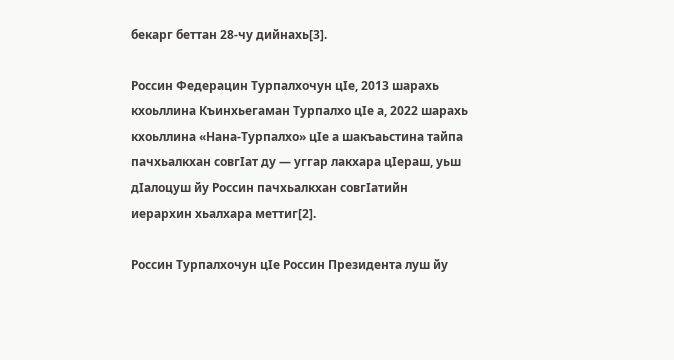бекарг беттан 28-чу дийнахь[3].

Россин Федерацин Турпалхочун цӀе, 2013 шарахь кхоьллина Къинхьегаман Турпалхо цӀе а, 2022 шарахь кхоьллина «Нана-Турпалхо» цӀе а шакъаьстина тайпа пачхьалкхан совгӀат ду — уггар лакхара цӀераш, уьш дӀалоцуш йу Россин пачхьалкхан совгӀатийн иерархин хьалхара меттиг[2].

Россин Турпалхочун цӀе Россин Президента луш йу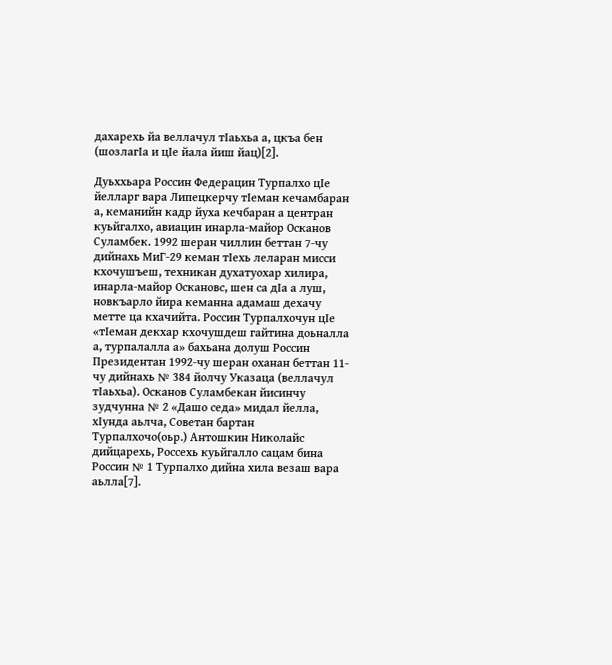дахарехь йа веллачул тӀаьхьа а, цкъа бен (шозлагӀа и цӀе йала йиш йац)[2].

Дуьххьара Россин Федерацин Турпалхо цӀе йелларг вара Липецкерчу тӀеман кечамбаран а, кеманийн кадр йуха кечбаран а центран куьйгалхо, авиацин инарла-майор Осканов Суламбек. 1992 шеран чиллин беттан 7-чу дийнахь МиГ-29 кеман тӀехь леларан мисси кхочушъеш, техникан духатуохар хилира, инарла-майор Оскановс, шен са дӀа а луш, новкъарло йира кеманна адамаш дехачу метте ца кхачийта. Россин Турпалхочун цӀе «тӀеман декхар кхочушдеш гайтина доьналла а, турпалалла а» бахьана долуш Россин Президентан 1992-чу шеран оханан беттан 11-чу дийнахь № 384 йолчу Указаца (веллачул тӀаьхьа). Осканов Суламбекан йисинчу зудчунна № 2 «Дашо седа» мидал йелла, хӀунда аьлча, Советан бартан Турпалхочо(оьр.) Антошкин Николайс дийцарехь, Россехь куьйгалло сацам бина Россин № 1 Турпалхо дийна хила везаш вара аьлла[7].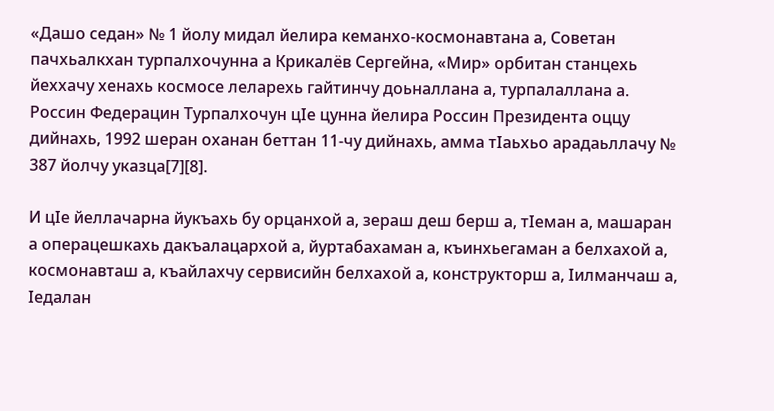«Дашо седан» № 1 йолу мидал йелира кеманхо-космонавтана а, Советан пачхьалкхан турпалхочунна а Крикалёв Сергейна, «Мир» орбитан станцехь йеххачу хенахь космосе леларехь гайтинчу доьналлана а, турпалаллана а. Россин Федерацин Турпалхочун цӀе цунна йелира Россин Президента оццу дийнахь, 1992 шеран оханан беттан 11-чу дийнахь, амма тӀаьхьо арадаьллачу № 387 йолчу указца[7][8].

И цӀе йеллачарна йукъахь бу орцанхой а, зераш деш берш а, тӀеман а, машаран а операцешкахь дакъалацархой а, йуртабахаман а, къинхьегаман а белхахой а, космонавташ а, къайлахчу сервисийн белхахой а, конструкторш а, Ӏилманчаш а, Ӏедалан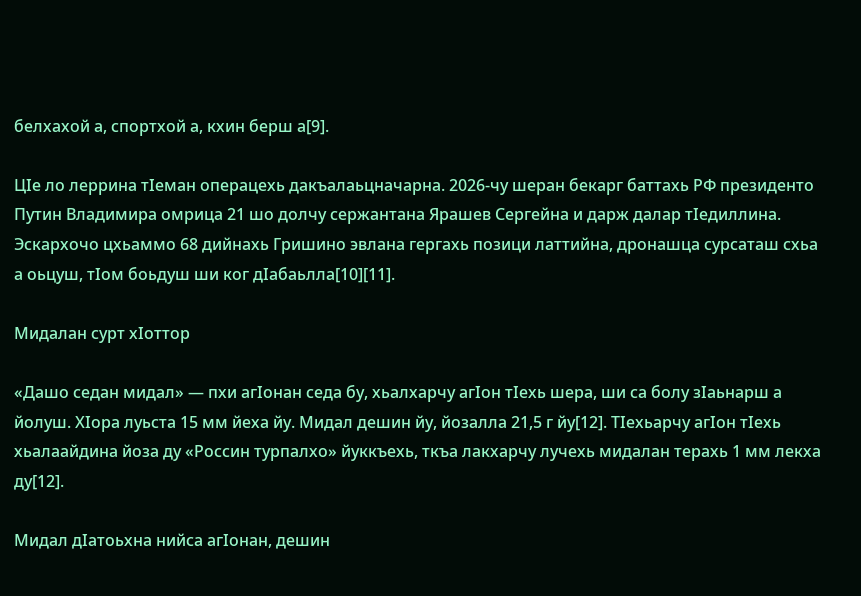белхахой а, спортхой а, кхин берш а[9].

ЦӀе ло леррина тӀеман операцехь дакъалаьцначарна. 2026-чу шеран бекарг баттахь РФ президенто Путин Владимира омрица 21 шо долчу сержантана Ярашев Сергейна и дарж далар тӀедиллина. Эскархочо цхьаммо 68 дийнахь Гришино эвлана гергахь позици латтийна, дронашца сурсаташ схьа а оьцуш, тӀом боьдуш ши ког дӀабаьлла[10][11].

Мидалан сурт хӀоттор

«Дашо седан мидал» — пхи агӀонан седа бу, хьалхарчу агӀон тӀехь шера, ши са болу зӀаьнарш а йолуш. ХӀора луьста 15 мм йеха йу. Мидал дешин йу, йозалла 21,5 г йу[12]. ТӀехьарчу агӀон тӀехь хьалаайдина йоза ду «Россин турпалхо» йуккъехь, ткъа лакхарчу лучехь мидалан терахь 1 мм лекха ду[12].

Мидал дӀатоьхна нийса агӀонан, дешин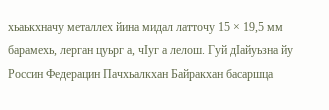хьаькхначу металлех йина мидал латточу 15 × 19,5 мм барамехь, лерган цуьрг а, чӀуг а лелош. Гуй дӀайуьзна йу Россин Федерацин Пачхьалкхан Байракхан басаршца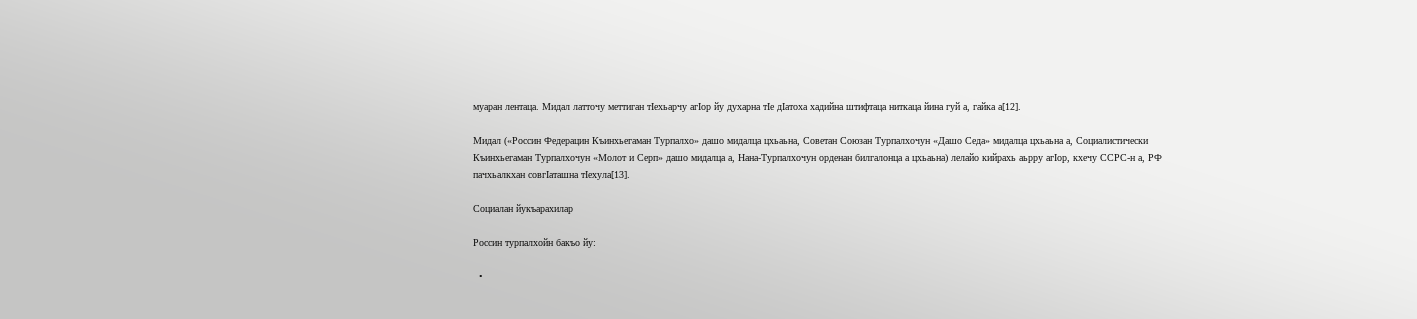муаран лентаца. Мидал латточу меттиган тӀехьарчу агӀор йу духарна тӀе дӀатоха хадийна штифтаца ниткаца йина гуй а, гайка а[12].

Мидал («Россин Федерацин Къинхьегаман Турпалхо» дашо мидалца цхьаьна, Советан Союзан Турпалхочун «Дашо Седа» мидалца цхьаьна а, Социалистически Къинхьегаман Турпалхочун «Молот и Серп» дашо мидалца а, Нана-Турпалхочун орденан билгалонца а цхьаьна) лелайо кийрахь аьрру агӀор, кхечу ССРС-н а, РФ пачхьалкхан совгӀаташна тӀехула[13].

Социалан йукъарахилар

Россин турпалхойн бакъо йу:

  •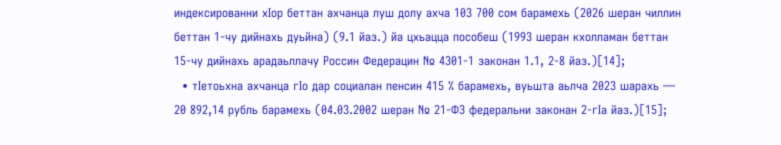индексированни хӀор беттан ахчанца луш долу ахча 103 700 сом барамехь (2026 шеран чиллин беттан 1-чу дийнахь дуьйна) (9.1 йаз.) йа цхьацца пособеш (1993 шеран кхолламан беттан 15-чу дийнахь арадаьллачу Россин Федерацин № 4301-1 законан 1.1, 2-8 йаз.)[14];
  • тӀетоьхна ахчанца гӀо дар социалан пенсин 415 % барамехь, вуьшта аьлча 2023 шарахь — 20 892,14 рубль барамехь (04.03.2002 шеран № 21-ФЗ федеральни законан 2-гӀа йаз.)[15];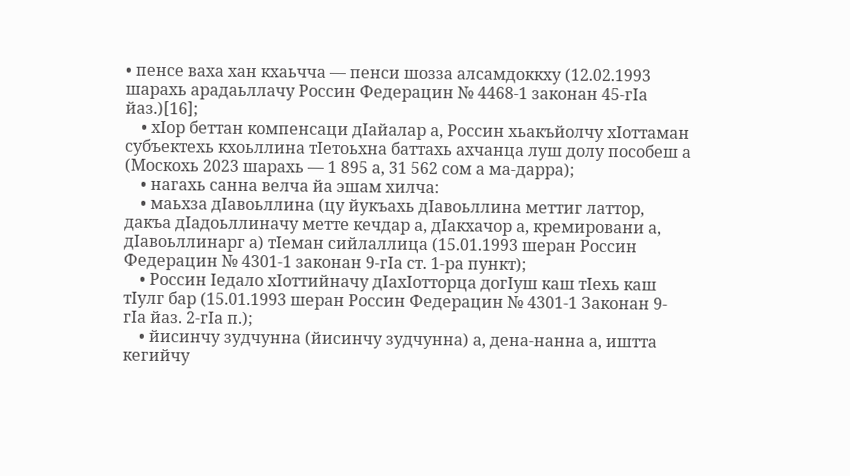• пенсе ваха хан кхаьчча — пенси шозза алсамдоккху (12.02.1993 шарахь арадаьллачу Россин Федерацин № 4468-1 законан 45-гӀа йаз.)[16];
    • хӀор беттан компенсаци дӀайалар а, Россин хьакъйолчу хӀоттаман субъектехь кхоьллина тӀетоьхна баттахь ахчанца луш долу пособеш а (Москохь 2023 шарахь — 1 895 а, 31 562 сом а ма-дарра);
    • нагахь санна велча йа эшам хилча:
    • маьхза дӀавоьллина (цу йукъахь дӀавоьллина меттиг латтор, дакъа дӀадоьллиначу метте кечдар а, дӀакхачор а, кремировани а, дӀавоьллинарг а) тӀеман сийлаллица (15.01.1993 шеран Россин Федерацин № 4301-1 законан 9-гӀа ст. 1-ра пункт);
    • Россин Ӏедало хӀоттийначу дӀахӀотторца догӀуш каш тӀехь каш тӀулг бар (15.01.1993 шеран Россин Федерацин № 4301-1 Законан 9-гӀа йаз. 2-гӀа п.);
    • йисинчу зудчунна (йисинчу зудчунна) а, дена-нанна а, иштта кегийчу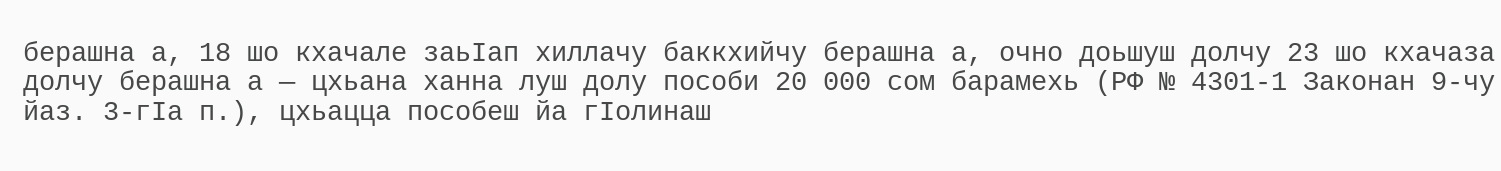берашна а, 18 шо кхачале заьӀап хиллачу баккхийчу берашна а, очно доьшуш долчу 23 шо кхачаза долчу берашна а — цхьана ханна луш долу пособи 20 000 сом барамехь (РФ № 4301-1 Законан 9-чу йаз. 3-гӀа п.), цхьацца пособеш йа гӀолинаш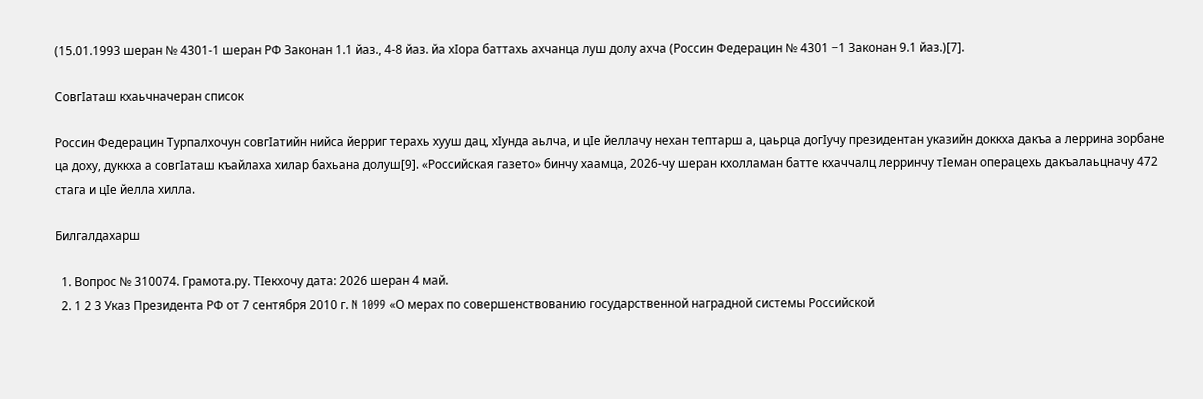(15.01.1993 шеран № 4301-1 шеран РФ Законан 1.1 йаз., 4-8 йаз. йа хӀора баттахь ахчанца луш долу ахча (Россин Федерацин № 4301 −1 Законан 9.1 йаз.)[7].

СовгӀаташ кхаьчначеран список

Россин Федерацин Турпалхочун совгӀатийн нийса йерриг терахь хууш дац, хӀунда аьлча, и цӀе йеллачу нехан тептарш а, цаьрца догӀучу президентан указийн доккха дакъа а леррина зорбане ца доху, дуккха а совгӀаташ къайлаха хилар бахьана долуш[9]. «Российская газето» бинчу хаамца, 2026-чу шеран кхолламан батте кхаччалц лерринчу тӀеман операцехь дакъалаьцначу 472 стага и цӀе йелла хилла.

Билгалдахарш

  1. Вопрос № 310074. Грамота.ру. ТӀекхочу дата: 2026 шеран 4 май.
  2. 1 2 3 Указ Президента РФ от 7 сентября 2010 г. N 1099 «О мерах по совершенствованию государственной наградной системы Российской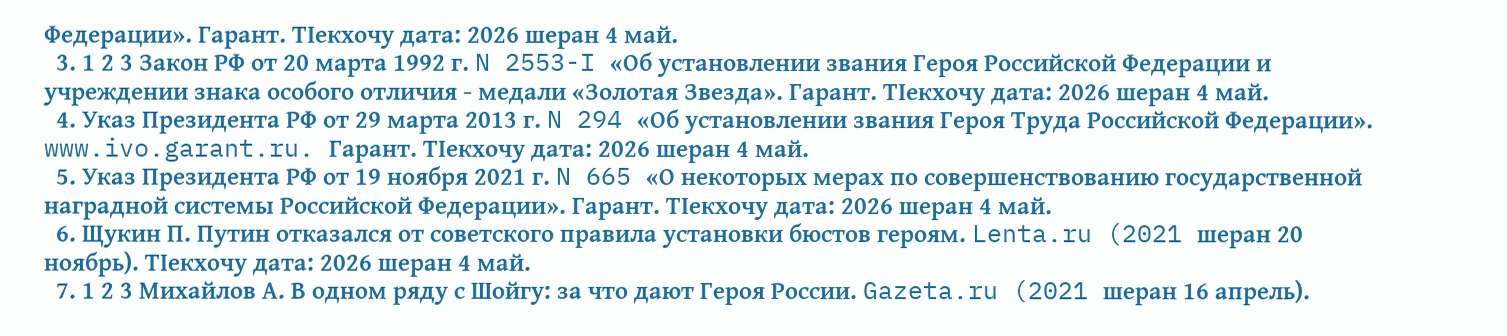Федерации». Гарант. ТӀекхочу дата: 2026 шеран 4 май.
  3. 1 2 3 Закон РФ от 20 марта 1992 г. N 2553-I «Об установлении звания Героя Российской Федерации и учреждении знака особого отличия - медали «Золотая Звезда». Гарант. ТӀекхочу дата: 2026 шеран 4 май.
  4. Указ Президента РФ от 29 марта 2013 г. N 294 «Об установлении звания Героя Труда Российской Федерации». www.ivo.garant.ru. Гарант. ТӀекхочу дата: 2026 шеран 4 май.
  5. Указ Президента РФ от 19 ноября 2021 г. N 665 «О некоторых мерах по совершенствованию государственной наградной системы Российской Федерации». Гарант. ТӀекхочу дата: 2026 шеран 4 май.
  6. Щукин П. Путин отказался от советского правила установки бюстов героям. Lenta.ru (2021 шеран 20 ноябрь). ТӀекхочу дата: 2026 шеран 4 май.
  7. 1 2 3 Михайлов А. В одном ряду с Шойгу: за что дают Героя России. Gazeta.ru (2021 шеран 16 апрель).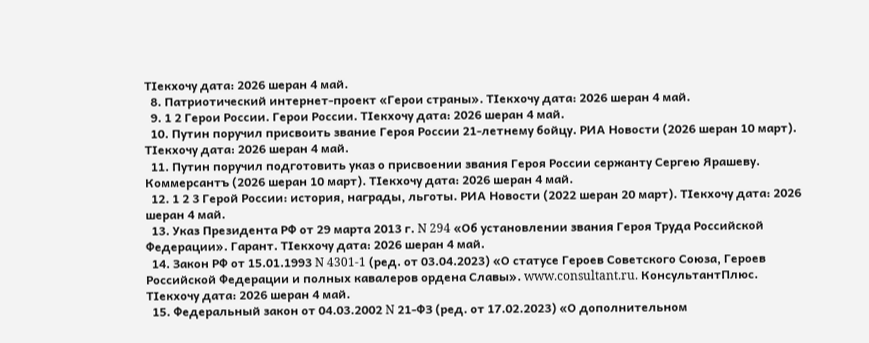ТӀекхочу дата: 2026 шеран 4 май.
  8. Патриотический интернет-проект «Герои страны». ТӀекхочу дата: 2026 шеран 4 май.
  9. 1 2 Герои России. Герои России. ТӀекхочу дата: 2026 шеран 4 май.
  10. Путин поручил присвоить звание Героя России 21-летнему бойцу. РИА Новости (2026 шеран 10 март). ТӀекхочу дата: 2026 шеран 4 май.
  11. Путин поручил подготовить указ о присвоении звания Героя России сержанту Сергею Ярашеву. Коммерсантъ (2026 шеран 10 март). ТӀекхочу дата: 2026 шеран 4 май.
  12. 1 2 3 Герой России: история, награды, льготы. РИА Новости (2022 шеран 20 март). ТӀекхочу дата: 2026 шеран 4 май.
  13. Указ Президента РФ от 29 марта 2013 г. N 294 «Об установлении звания Героя Труда Российской Федерации». Гарант. ТӀекхочу дата: 2026 шеран 4 май.
  14. Закон РФ от 15.01.1993 N 4301-1 (ред. от 03.04.2023) «О статусе Героев Советского Союза, Героев Российской Федерации и полных кавалеров ордена Славы». www.consultant.ru. КонсультантПлюс. ТӀекхочу дата: 2026 шеран 4 май.
  15. Федеральный закон от 04.03.2002 N 21-ФЗ (ред. от 17.02.2023) «О дополнительном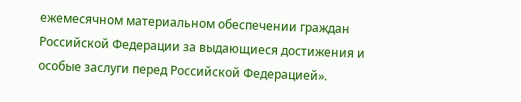ежемесячном материальном обеспечении граждан Российской Федерации за выдающиеся достижения и особые заслуги перед Российской Федерацией».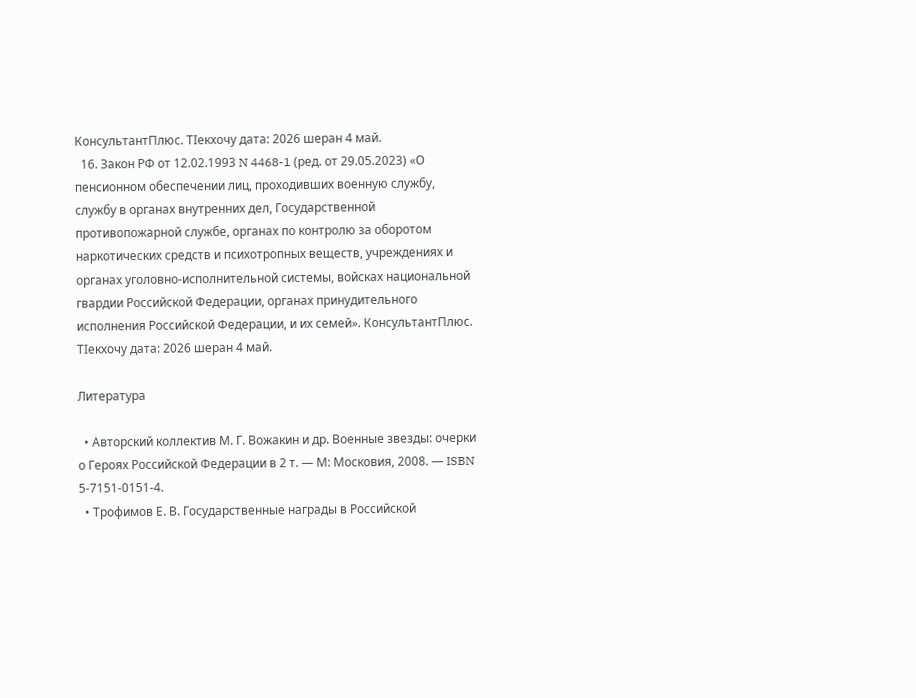КонсультантПлюс. ТӀекхочу дата: 2026 шеран 4 май.
  16. Закон РФ от 12.02.1993 N 4468-1 (ред. от 29.05.2023) «О пенсионном обеспечении лиц, проходивших военную службу, службу в органах внутренних дел, Государственной противопожарной службе, органах по контролю за оборотом наркотических средств и психотропных веществ, учреждениях и органах уголовно-исполнительной системы, войсках национальной гвардии Российской Федерации, органах принудительного исполнения Российской Федерации, и их семей». КонсультантПлюс. ТӀекхочу дата: 2026 шеран 4 май.

Литература

  • Авторский коллектив М. Г. Вожакин и др. Военные звезды: очерки о Героях Российской Федерации в 2 т. — М: Московия, 2008. — ISBN 5-7151-0151-4.
  • Трофимов Е. В. Государственные награды в Российской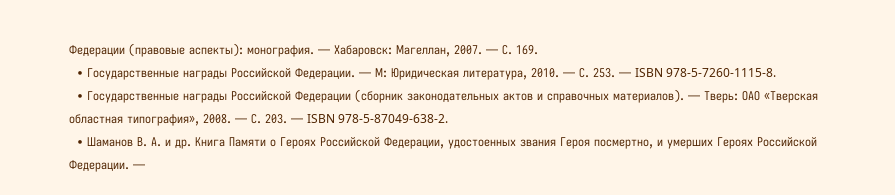Федерации (правовые аспекты): монография. — Хабаровск: Магеллан, 2007. — С. 169.
  • Государственные награды Российской Федерации. — М: Юридическая литература, 2010. — С. 253. — ISBN 978-5-7260-1115-8.
  • Государственные награды Российской Федерации (сборник законодательных актов и справочных материалов). — Тверь: ОАО «Тверская областная типография», 2008. — С. 203. — ISBN 978-5-87049-638-2.
  • Шаманов В. А. и др. Книга Памяти о Героях Российской Федерации, удостоенных звания Героя посмертно, и умерших Героях Российской Федерации. —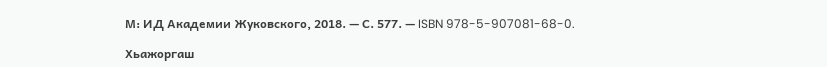М: ИД Академии Жуковского, 2018. — С. 577. — ISBN 978-5-907081-68-0.

Хьажоргаш